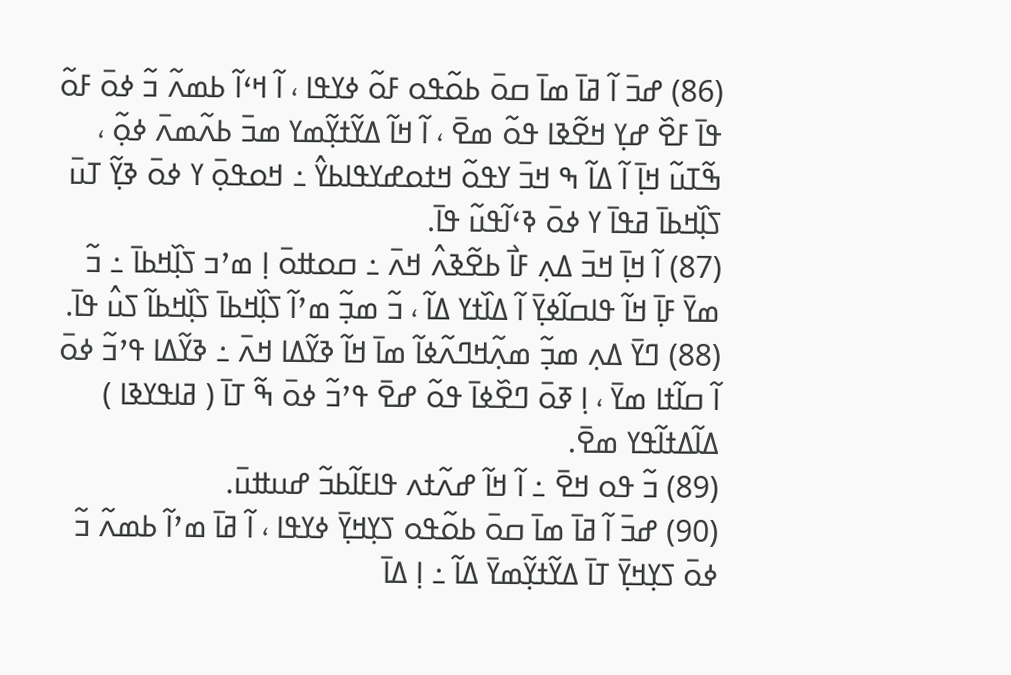(86) ߝߏ߫ ߊ߬ ߥߊ߫ ߘߊ߫ ߛߋ߫ ߕߋ߬ߟߋ ߓߋ߬ ߦߌߟߊ ، ߊ߬ ߞߵߊ߬ ߕߘߍ߬ ߏ߬ ߦߋ߫ ߓߋ߬ ߟߊ߫ ߓߐ߰ ߝߌ߲ ߞߐ߬ߢߊ ߟߋ߬ ߘߐ߫ ، ߊ߬ ߞߊ߬ ߡߌ߬ߙߌ߲߬ߘߌ ߘߏ߫ ߕߍ߬ߘߍ߫ ߦߋ߲߬ ، ߒ߬ߠߎ߬ ߞߊ߲߫ ߊ߬ ߡߊ߬ ߒ ߞߏ߫ ߌߟߋ߬ ߞߙߋߝߌߟߊߕߌ߮ ߸ ߞߋߟߋ߲߫ ߌ ߦߋ߫ ߢߌ߲߬ ߠߎ߫ ߖߊ߲߰ߞߕߊ߫ ߥߟߊ߫ ߌ ߦߋ߫ ߢߵߊ߬ߟߎ߬ ߟߊ߫.
(87) ߊ߬ ߞߊ߲߫ ߞߏ߫ ߡߍ߲ ߓߊ߯ ߕߐ߬ߢߍ߮ ߞߍ߫ ߸ ߛߋߚߋ߫ ߊ߲ ߘߴߏ ߖߊ߲߰ߞߕߊ߫ ߸ ߏ߬ ߘߌ߫ ߓߊ߲߫ ߞߊ߬ ߟߊߛߊ߬ߦߌ߲߫ ߊ߬ ߡߊ߰ߙߌ ߡߊ߬ ، ߏ߬ ߘߏ߲߬ ߘߴߊ߬ ߖߊ߲߰ߞߕߊ߫ ߖߊ߲߰ߞߕߊ߬ ߖߎ߮ ߟߊ߫.
(88) ߣߌ߫ ߡߍ߲ ߘߏ߲߬ ߘߍ߲߬ߞߣߍ߬ߦߊ߬ ߘߊ߫ ߞߊ߬ ߢߌ߬ߡߊ ߞߍ߫ ߸ ߢߌ߬ߡߊ ߟߴߏ߬ ߦߋ߫ ߊ߬ ߛߊ߬ߙߊ ߘߌ߫ ، ߊ߲ ߧߋ߫ ߣߐ߰ߦߊ߫ ߟߋ߬ ߝߐ߫ ߟߴߏ߬ ߦߋ߫ ߒ߬ ߠߊ߫ ( ߥߊߟߌߢߊ ) ߡߊ߬ߡߙߊ߬ߟߌ ߘߐ߫.
(89) ߏ߬ ߟߋ ߞߐ߫ ߸ ߊ߬ ߞߊ߬ ߝߍ߬ߙߍ ߟߊߓߊ߬ߕߏ߬ ߝߎߚߎ߫.
(90) ߝߏ߫ ߊ߬ ߥߊ߫ ߘߊ߫ ߛߋ߫ ߕߋ߬ߟߋ ߖߌ߲ߞߌ߲߫ ߦߌߟߊ ، ߊ߬ ߥߊ߫ ߘߴߊ߬ ߕߘߍ߬ ߏ߬ ߦߋ߫ ߖߌ߲ߞߌ߲߫ ߠߊ߫ ߡߌ߬ߙߌ߲߬ߘߌ߫ ߡߊ߬ ߸ ߊ߲ ߡߊ߫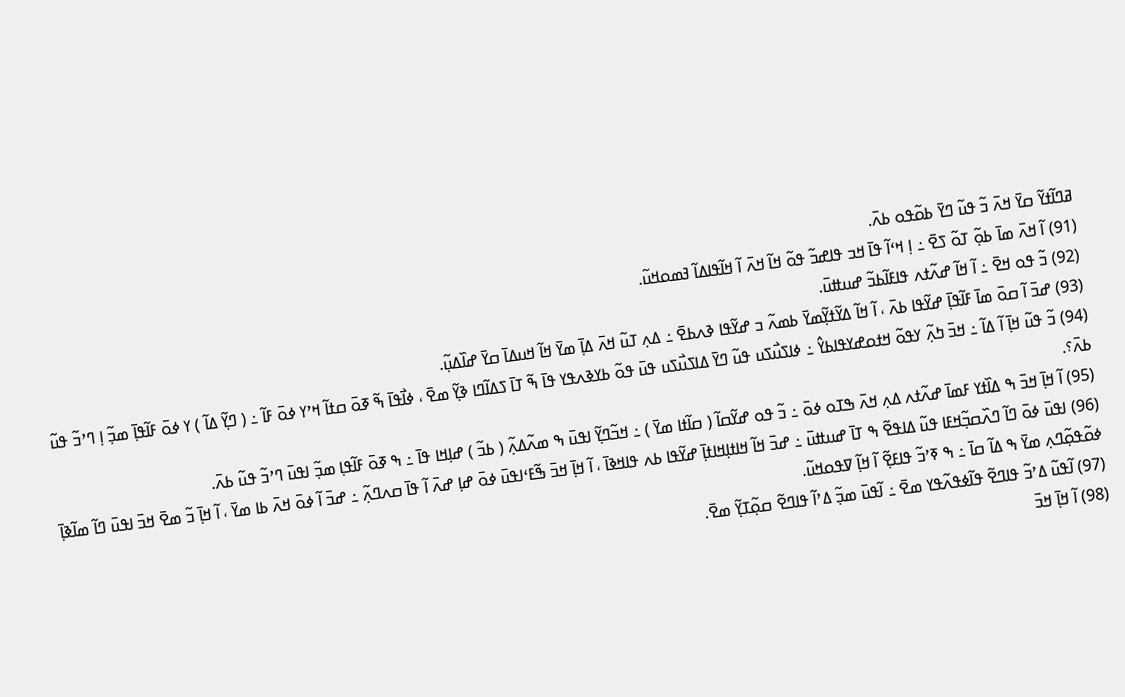ߥߣߊ߬ߙߌ߬ ߛߌ߫ ߞߍ߫ ߏ߬ ߟߎ߬ ߣߌ߫ ߕߋ߬ߟߋ ߕߍ߫.
(91) ߊ߬ ߞߍ߫ ߘߊ߫ ߕߋ߲߬ ߠߋ߬ ߖߐ߫ ߸ ߊ߲ ߞߵߊ߬ ߟߊ߫ ߞߏ ߟߊߝߏ߬ ߟߋ߬ ߞߊ߬ ߞߍ߫ ߊ߬ ߞߊ߬ߟߊߡߊ߬ ߔߘߋߞߎ߬.
(92) ߏ߬ ߟߋ ߞߐ߫ ߸ ߊ߬ ߞߊ߬ ߝߍ߬ߙߍ ߟߊߓߊ߬ߕߏ߬ ߝߎߚߎ߫.
(93) ߝߏ߫ ߊ߬ ߛߋ߫ ߘߊ߫ ߓߊ߬ߟߊ߲߫ ߝߌ߬ߟߊ ߕߍ߫ ، ߊ߬ ߞߊ߬ ߡߌ߬ߙߌ߲߬ߘߌ߫ ߕߘߍ߬ ߏ ߝߌ߬ߟߊ ߢߍߕߐ߫ ߸ ߡߍ߲ ߠߎ߬ ߞߍ߫ ߡߊ߲߫ ߘߌ߫ ߞߊ߬ ߞߎߡߊ߫ ߛߌ߫ ߝߊ߰ߡߎ߲߬.
(94) ߏ߬ ߟߎ߬ ߞߊ߲߫ ߊ߬ ߡߊ߬ ߸ ߞߏ߫ ߤߍ߲߬ ߌߟߋ߬ ߞߙߋߝߌߟߊߕߌ߮ ߸ ߦߊߖߎ߯ߖߎ ߟߎ߬ ߣߌ߫ ߡߊߖߎ߯ߖߎ ߟߎ߫ ߟߋ߬ ߕߌߢߍߟߌ ߟߊ߫ ߒ߬ ߠߊ߫ ߖߡߊ߬ߣߊ ߢߌ߲߬ ߘߐ߫ ، ߦߊ߯ߟߊ߫ ߒ߬ ߧߋ߫ ߛߙߊ߬ ߞߴߌ ߦߋ߫ ߓߊ߬ ߸ ( ߣߌ߲߬ ߡߊ߬ ) ߌ ߦߋ߫ ߓߊ߬ߟߊ߲߫ ߘߏ߲߬ ߊ߲ ߣߴߏ߬ ߟߎ߬ ߕߍ߫؟.
(95) ߊ߬ ߞߊ߲߫ ߞߏ߫ ߒ ߡߊ߰ߙߌ ߓߘߊ߫ ߝߍ߬ߙߍ ߡߍ߲ ߞߍ߫ ߒߠߋ ߦߋ߫ ߸ ߏ߬ ߟߋ ߝߌ߬ߛߊ߬ ( ߛߊ߬ߙߊ ߘߌ߫ ) ߸ ߞߏ߬ߣߌ߲߬ ߊߟߎ߫ ߒ ߘߍ߬ߡߍ߲߬ ( ߕߏ߬ ) ߝߊ߲ߞߊ ߟߊ߫ ߸ ߒ ߧߋ߫ ߓߊ߬ߟߊ߲ ߘߏ߲߬ ߊߟߎ߫ ߣߴߏ߬ ߟߎ߬ ߕߍ߫.
(96) ߊߟߎ߫ ߦߋ߫ ߣߊ߬ ߣߍ߰ߛߏ߲߬ߞߓߊ ߟߎ߬ ߡߊߟߐ߬ ߒ ߠߊ߫ ߝߎߚߎ߫ ߸ ߝߏ߫ ߞߊ߬ ߞߊߙߊ߲ߞߊߙߊ߲߫ ߝߌ߬ߟߊ ߕߍ ߟߊߞߢߊ߫ ، ߊ߬ ߞߊ߲߫ ߞߏ߫ ߒ߬ߓߵߊߟߎ߫ ߦߋ߫ ߝߊ߲ ߝߍ߫ ߊ߬ ߟߊ߫ ߛߍߣߍ߲߬ ߸ ߝߏ߫ ߊ߬ ߦߋ߫ ߞߍ߫ ߕߊ ߘߌ߫ ، ߊ߬ ߞߊ߲߫ ߏ߬ ߘߐ߫ ߞߏ߫ ߊߟߎ߫ ߣߊ߬ ߘߊ߬ߢߊ߲߫ ߦߋ߬ߟߋ߲߬ߣߍ߲ ߘߌ߫ ߒ ߡߊ߬ ߛߊ߫ ߸ ߒ ߧߴߏ߬ ߟߊߓߐ߲߬ ߊ߬ ߞߊ߲߬ ߜߟߋߞߎ߬.
(97) ߊ߬ߟߎ߬ ߡߴߏ߬ ߟߊߣߐ߬ ߟߊ߬ߦߟߍ߬ߟߌ ߘߐ߫ ߸ ߊ߬ߟߎ߫ ߘߏ߲߬ ߡߴߊ߬ ߟߊߣߐ߬ ߛߋ߲߬ߠߌ߲߬ ߘߐ߫.
(98) ߊ߬ ߞߊ߲߫ ߞߏ߫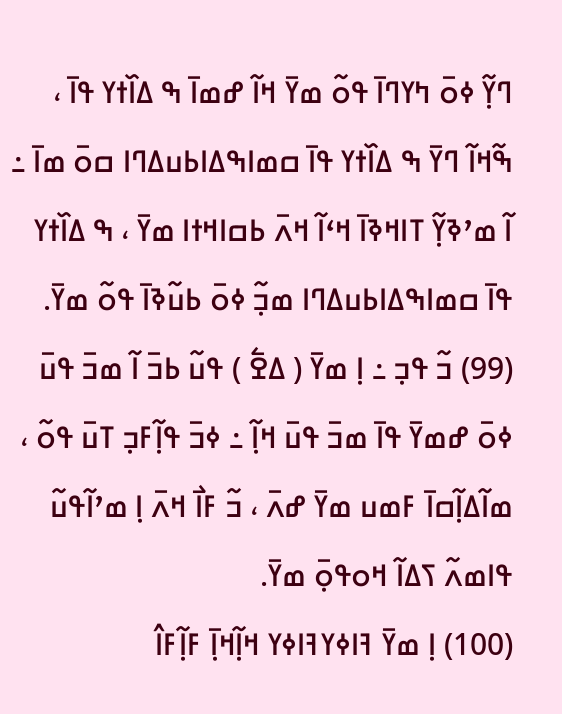ߣߌ߲߬ ߦߋ߫ ߤߌߣߊ߫ ߟߋ߬ ߘߌ߫ ߞߊ߬ ߝߘߊ߫ ߒ ߡߊ߰ߙߌ ߟߊ߫ ، ߒ߬ߞߊ߬ ߣߌ߫ ߒ ߡߊ߰ߙߌ ߟߊ߫ ߛߘߊߒߡߊߕߎߡߣߊ ߛߋ߫ ߘߊ߫ ߸ ߊ߬ ߘߴߢߌ߲߬ ߠߊߞߢߊ߫ ߞߵߊ߬ ߞߍ߫ ߕߛߊߞߙߊ ߘߌ߫ ، ߒ ߡߊ߰ߙߌ ߟߊ߫ ߛߘߊߒߡߊߕߎߡߣߊ ߘߏ߲߬ ߦߋ߫ ߕߎ߬ߢߊ߫ ߟߋ߬ ߘߌ߫.
(99) ߏ߬ ߟߏ߲ ߸ ߊ߲ ߘߌ߫ ( ߡߐ߱ ) ߟߎ߬ ߕߏ߫ ߊ߬ ߘߏ߫ ߟߎ߫ ߦߋ߫ ߝߘߌ߫ ߟߊ߫ ߘߏ߫ ߟߎ߫ ߞߊ߲߬ ߸ ߦߏ߫ ߟߊ߲߬ߓߏ߲ ߠߎ߫ ߟߋ߬ ، ߘߊ߬ߡߊ߲߬ߛߊ߫ ߓߘߎ ߘߌ߫ ߝߍ߫ ، ߏ߬ ߓߊ߯ ߞߍ߫ ߊ߲ ߘߴߊ߬ߟߎ߬ ߟߊߘߍ߬ ߖߡߊ߬ ߞߋߟߋ߲߫ ߘߌ߫.
(100) ߊ߲ ߘߌ߫ ߔߊߦߌߔߊߦߌ ߞߊ߲߬ߞߊ߲߫ ߓߊ߲߬ߓߊ߮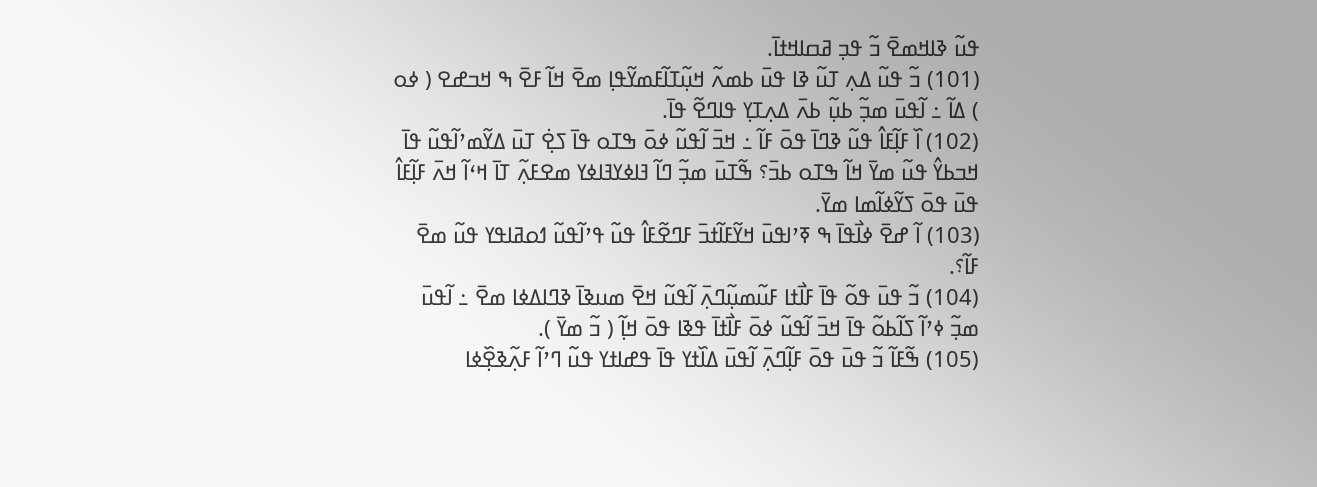ߟߎ߬ ߢߊߞߘߐ߫ ߏ߬ ߟߏ߲ ߥߛߊߞߙߊ߫.
(101) ߏ߬ ߟߎ߬ ߡߍ߲ ߠߎ߬ ߢߊ ߟߎ߫ ߕߘߍ߬ ߞߎ߲߬ߠߊ߬ߓߘߌ߬ߟߊ߲ ߘߐ߫ ߞߊ߬ ߓߐ߫ ߒ ߞߏߝߐ ( ߦߋ ) ߡߊ߬ ߸ ߊ߬ߟߎ߫ ߘߏ߲߬ ߕߎ߲߬ ߕߍ߫ ߡߍ߲ߠߌ߲ ߟߊߣߐ߬ ߟߊ߫.
(102) ߊ߰ ߓߊ߲߬ߓߊ߮ ߟߎ߬ ߢߣߊ߫ ߟߋ߫ ߓߊ߬ ߸ ߞߏ߫ ߊ߬ߟߎ߬ ߦߋ߫ ߒߠߋ ߟߊ߫ ߖߐ߲߭ ߠߎ߫ ߡߌ߬ߘߴߊ߬ߟߎ߬ ߟߊ߫ ߞߏߕߌ߮ ߟߎ߬ ߘߌ߫ ߞߊ߬ ߒߠߋ ߕߏ߫؟ ߒ߬ߠߎ߫ ߘߏ߲߬ ߣߊ߬ ߔߊߦߌߔߊߦߌ ߘߐߓߍ߲߬ ߠߊ߫ ߞߵߊ߬ ߞߍ߫ ߓߊ߲߬ߓߊ߮ ߟߎ߫ ߟߋ߫ ߖߌ߬ߦߊ߬ߘߊ ߘߌ߫.
(103) ߊ߬ ߝߐ߫ ߦߊ߯ߟߊ߫ ߒ ߧߴߊߟߎ߫ ߞߌ߬ߓߊ߬ߙߏ߫ ߓߣߐ߬ߓߊ߮ ߟߎ߬ ߟߴߊ߬ߟߎ߬ ߗߋߥߊߟߌ ߟߎ߬ ߘߐ߫ ߓߊ߬؟.
(104) ߏ߬ ߟߎ߫ ߟߋ߬ ߟߊ߫ ߓߊ߯ߙߊ ߓߎ߬ߘߎ߲߬ߣߍ߲߫ ߊ߬ߟߎ߬ ߞߐ߫ ߘߎߢߊ߫ ߢߣߊߡߦߊ ߘߐ߫ ߸ ߊ߬ߟߎ߫ ߘߏ߲߬ ߦߴߊ߬ ߖߊ߬ߕߋ߬ ߟߊ߫ ߞߏ߫ ߊ߬ߟߎ߬ ߦߋ߫ ߓߊ߯ߙߊ߫ ߟߢߊ ߟߋ߫ ߞߊ߲߬ ( ߏ߬ ߘߌ߫ ).
(105) ߒ߬ߓߊ߬ ߏ߬ ߟߎ߫ ߟߋ߫ ߓߊ߲߬ߣߍ߲߫ ߊ߬ߟߎ߫ ߡߊ߰ߙߌ ߟߊ߫ ߟߝߊߙߌ ߟߎ߬ ߣߴߊ߬ ߓߍ߲߬ߢߐ߲߰ߦߊ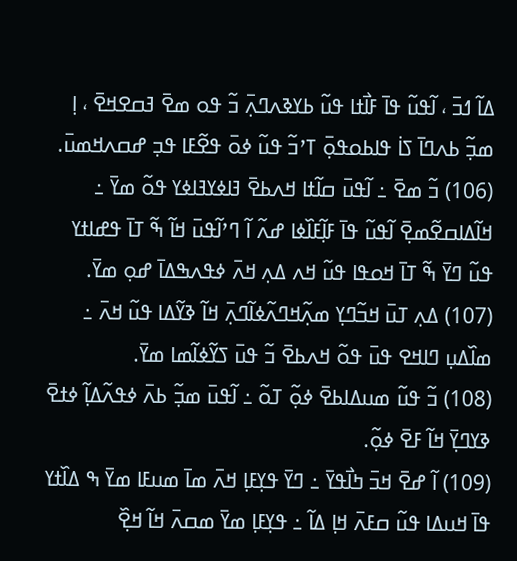ߡߊ߬ ߗߏ߫ ، ߊ߬ߟߎ߬ ߟߊ߫ ߓߊ߯ߙߊ ߟߎ߬ ߕߌߢߍߣߍ߲߫ ߏ߬ ߟߋ ߘߐ߫ ߔߛߐߞߐ߫ ، ߊ߲ ߘߏ߲߬ ߕߍߣߊ߫ ߖߊ߭ ߟߊߕߋߟߋ߲߫ ߠߴߏ߬ ߟߎ߬ ߦߋ߫ ߟߐ߬ߓߊ ߟߏ߲ ߝߛߍߞߘߎ߫.
(106) ߏ߬ ߘߐ߫ ߸ ߊ߬ߟߎ߫ ߛߊ߬ߙߊ ߞߍߕߐ߫ ߔߊߦߌߔߊߦߌ ߟߋ߬ ߘߌ߫ ߸ ߞߊ߬ߡߊߛߐ߬ߘߐ߲߫ ߊ߬ߟߎ߬ ߟߊ߫ ߓߊ߲߬ߓߊ߰ߦߊ ߝߍ߬ ߊ߬ ߣߴߊ߬ߟߎ߫ ߞߊ߬ ߒ߬ ߠߊ߫ ߟߝߊߙߌ ߟߎ߬ ߣߌ߫ ߒ߬ ߠߊ߫ ߞߋߟߊ ߟߎ߬ ߞߍ ߡߍ߲ ߞߍ߫ ߦߟߍߒߡߊ߫ ߝߋ߲ ߘߌ߫.
(107) ߡߍ߲ ߠߎ߫ ߞߏ߬ߣߌ߲ ߘߍ߲߬ߞߣߍ߬ߦߊ߬ߣߍ߲߫ ߞߊ߬ ߢߌ߬ߡߊ ߟߎ߬ ߞߍ߫ ߸ ߘߊ߰ߡߎ߲ ߣߊߞߐ ߟߎ߫ ߟߋ߬ ߞߍߕߐ߫ ߏ߬ ߟߎ߫ ߖߌ߬ߦߊ߬ߘߊ ߘߌ߫.
(108) ߏ߬ ߟߎ߬ ߘߎߡߊߕߐ߫ ߦߋ߲߬ ߠߋ߬ ߸ ߊ߬ߟߎ߫ ߘߏ߲߬ ߕߍ߫ ߦߟߍ߬ߡߊ߲߬ ߦߙߐ߫ ߢߌߣߌ߲߫ ߞߊ߬ ߓߐ߫ ߦߋ߲߬.
(109) ߊ߬ ߝߐ߫ ߞߏ߫ ߤߊ߯ߟߌ߫ ߸ ߣߌ߫ ߟߌ߲ߓߊ߲ ߞߍ߫ ߘߊ߫ ߘߎߓߊ ߘߌ߫ ߒ ߡߊ߰ߙߌ ߟߊ߫ ߞߎߡߊ ߟߎ߬ ߛߓߍ߫ ߞߊ߲ ߡߊ߬ ߸ ߟߌ߲ߓߊ߲ ߘߌ߫ ߘߛߍ߫ ߞߊ߬ ߞߐ߲߰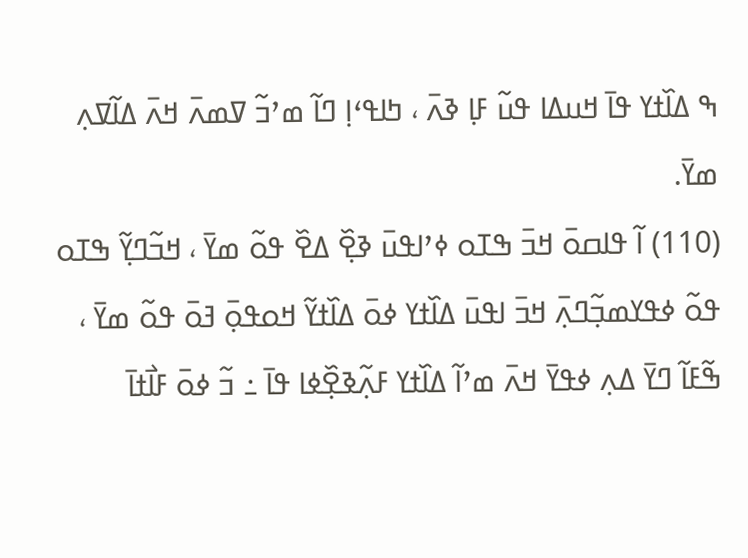ߒ ߡߊ߰ߙߌ ߟߊ߫ ߞߎߡߊ ߟߎ߬ ߓߊ߲ ߢߍ߫ ، ߤߊߟߵߊ߲ ߣߊ߬ ߘߴߏ߬ ߜߘߍ߫ ߞߍ߫ ߡߊ߬ߜߍ߲ ߘߌ߫.
(110) ߊ߬ ߟߊߛߋ߫ ߞߏ߫ ߒߠߋ ߦߴߊߟߎ߫ ߢߐ߲߰ ߡߐ߰ ߟߋ߬ ߘߌ߫ ، ߞߏ߬ߣߌ߲߬ ߒߠߋ ߟߋ߬ ߦߟߌߘߏ߲߬ߣߍ߲߫ ߞߏ߫ ߊߟߎ߫ ߡߊ߰ߙߌ ߦߋ߫ ߡߊ߰ߙߌ߬ ߞߋߟߋ߲߫ ߔߋ߫ ߟߋ߬ ߘߌ߫ ، ߒ߬ߓߊ߬ ߣߌ߫ ߡߍ߲ ߦߟߌ߫ ߞߍ߫ ߘߴߊ߬ ߡߊ߰ߙߌ ߓߍ߲߬ߢߐ߲߰ߦߊ ߟߊ߫ ߸ ߏ߬ ߦߋ߫ ߓߊ߯ߙߊ߫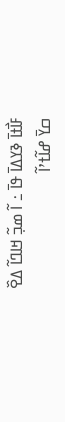ߓߊ߯ߙߊ߫ ߢߌߡߊ߫ ߟߊ߫ ߸ ߊ߬ ߘߏ߲߬ ߞߊߣߊ߬ ߡߐ߰ ߛߌ߫ ߝߊ߬ߙߴߊ߬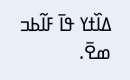ߡߊ߰ߙߌ ߟߊ߫ ߓߊ߬ߕߏ ߘߐ߫.